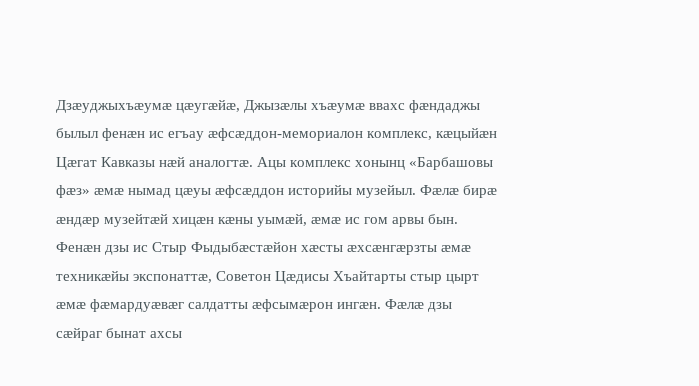Дзæуджыхъæумæ цæугæйæ, Джызæлы хъæумæ ввахс фæндаджы былыл фенæн ис егъау æфсæддон-мемориалон комплекс, кæцыйæн Цæгат Кавказы нæй аналогтæ. Ацы комплекс хонынц «Барбашовы фæз» æмæ нымад цæуы æфсæддон историйы музейыл. Фæлæ бирæ æндæр музейтæй хицæн кæны уымæй, æмæ ис гом арвы бын. Фенæн дзы ис Стыр Фыдыбæстæйон хæсты æхсæнгæрзты æмæ техникæйы экспонаттæ, Советон Цæдисы Хъайтарты стыр цырт æмæ фæмардуæвæг салдатты æфсымæрон ингæн. Фæлæ дзы сæйраг бынат ахсы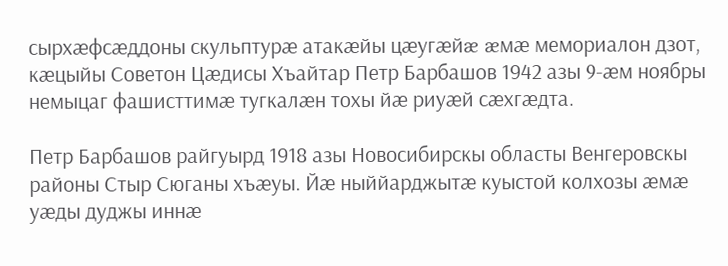сырхæфсæддоны скульптурæ атакæйы цæугæйæ æмæ мемориалон дзот, кæцыйы Советон Цæдисы Хъайтар Петр Барбашов 1942 азы 9-æм ноябры немыцаг фашисттимæ тугкалæн тохы йæ риуæй сæхгæдта.

Петр Барбашов райгуырд 1918 азы Новосибирскы областы Венгеровскы районы Стыр Сюганы хъæуы. Йæ ныййарджытæ куыстой колхозы æмæ уæды дуджы иннæ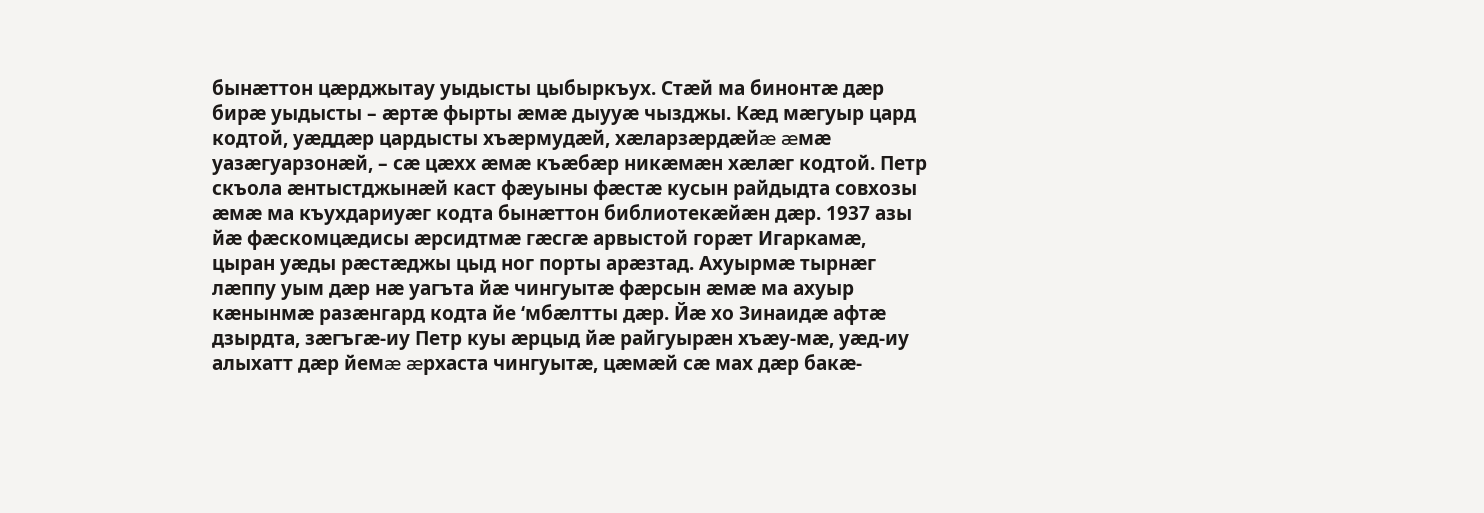бынæттон цæрджытау уыдысты цыбыркъух. Стæй ма бинонтæ дæр бирæ уыдысты – æртæ фырты æмæ дыууæ чызджы. Кæд мæгуыр цард кодтой, уæддæр цардысты хъæрмудæй, хæларзæрдæйæ æмæ уазæгуарзонæй, – сæ цæхх æмæ къæбæр никæмæн хæлæг кодтой. Петр скъола æнтыстджынæй каст фæуыны фæстæ кусын райдыдта совхозы æмæ ма къухдариуæг кодта бынæттон библиотекæйæн дæр. 1937 азы йæ фæскомцæдисы æрсидтмæ гæсгæ арвыстой горæт Игаркамæ, цыран уæды рæстæджы цыд ног порты арæзтад. Ахуырмæ тырнæг лæппу уым дæр нæ уагъта йæ чингуытæ фæрсын æмæ ма ахуыр кæнынмæ разæнгард кодта йе ‘мбæлтты дæр. Йæ хо Зинаидæ афтæ дзырдта, зæгъгæ-иу Петр куы æрцыд йæ райгуырæн хъæу-мæ, уæд-иу алыхатт дæр йемæ æрхаста чингуытæ, цæмæй сæ мах дæр бакæ-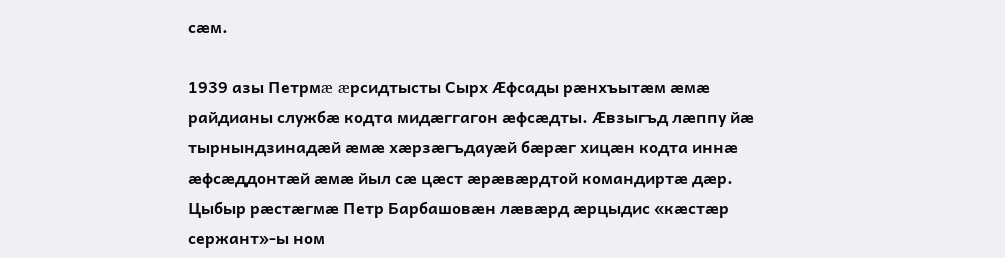сæм.

1939 азы Петрмæ æрсидтысты Сырх Æфсады рæнхъытæм æмæ райдианы службæ кодта мидæггагон æфсæдты. Æвзыгъд лæппу йæ тырнындзинадæй æмæ хæрзæгъдауæй бæрæг хицæн кодта иннæ æфсæддонтæй æмæ йыл сæ цæст æрæвæрдтой командиртæ дæр. Цыбыр рæстæгмæ Петр Барбашовæн лæвæрд æрцыдис «кæстæр сержант»-ы ном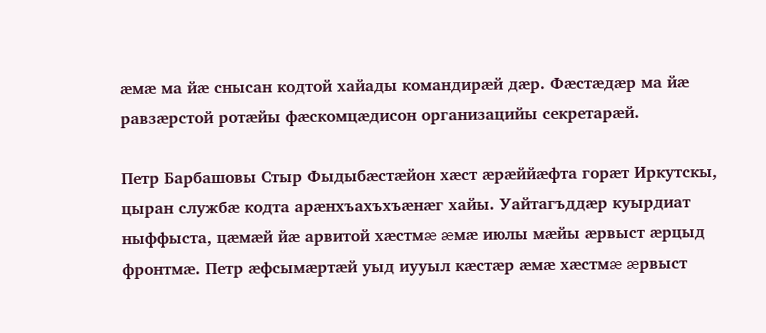æмæ ма йæ снысан кодтой хайады командирæй дæр. Фæстæдæр ма йæ равзæрстой ротæйы фæскомцæдисон организацийы секретарæй.

Петр Барбашовы Стыр Фыдыбæстæйон хæст æрæййæфта горæт Иркутскы, цыран службæ кодта арæнхъахъхъæнæг хайы. Уайтагъддæр куырдиат ныффыста, цæмæй йæ арвитой хæстмæ æмæ июлы мæйы æрвыст æрцыд фронтмæ. Петр æфсымæртæй уыд иууыл кæстæр æмæ хæстмæ æрвыст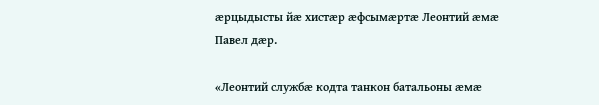æрцыдысты йæ хистæр æфсымæртæ Леонтий æмæ Павел дæр.

«Леонтий службæ кодта танкон батальоны æмæ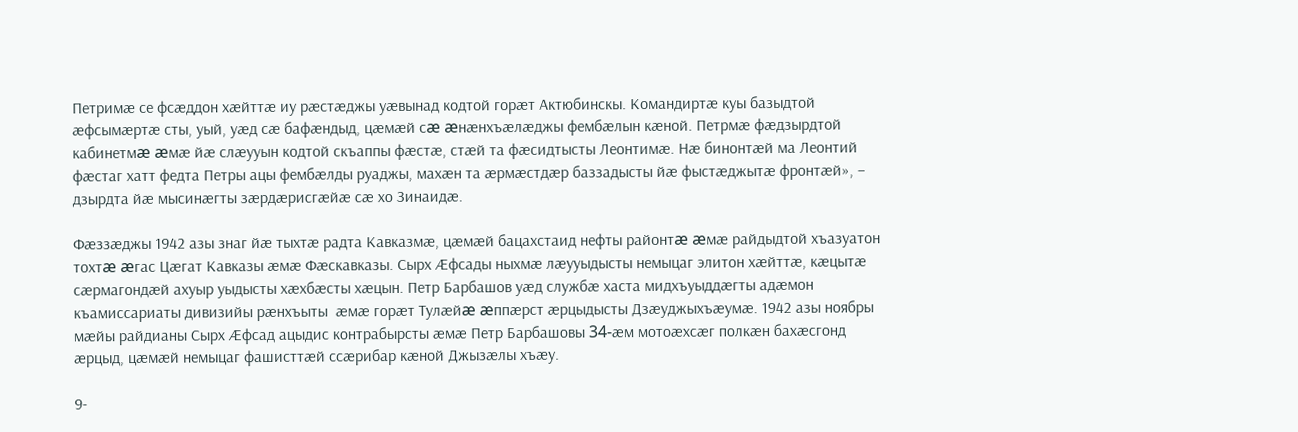Петримæ се фсæддон хæйттæ иу рæстæджы уæвынад кодтой горæт Актюбинскы. Командиртæ куы базыдтой æфсымæртæ сты, уый, уæд сæ бафæндыд, цæмæй сæ æнæнхъæлæджы фембæлын кæной. Петрмæ фæдзырдтой кабинетмæ æмæ йæ слæууын кодтой скъаппы фæстæ, стæй та фæсидтысты Леонтимæ. Нæ бинонтæй ма Леонтий фæстаг хатт федта Петры ацы фембæлды руаджы, махæн та æрмæстдæр баззадысты йæ фыстæджытæ фронтæй», – дзырдта йæ мысинæгты зæрдæрисгæйæ сæ хо Зинаидæ.

Фæззæджы 1942 азы знаг йæ тыхтæ радта Кавказмæ, цæмæй бацахстаид нефты районтæ æмæ райдыдтой хъазуатон тохтæ æгас Цæгат Кавказы æмæ Фæскавказы. Сырх Æфсады ныхмæ лæууыдысты немыцаг элитон хæйттæ, кæцытæ сæрмагондæй ахуыр уыдысты хæхбæсты хæцын. Петр Барбашов уæд службæ хаста мидхъуыддæгты адæмон къамиссариаты дивизийы рæнхъыты  æмæ горæт Тулæйæ æппæрст æрцыдысты Дзæуджыхъæумæ. 1942 азы ноябры мæйы райдианы Сырх Æфсад ацыдис контрабырсты æмæ Петр Барбашовы 34-æм мотоæхсæг полкæн бахæсгонд æрцыд, цæмæй немыцаг фашисттæй ссæрибар кæной Джызæлы хъæу.

9-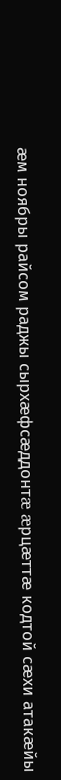æм ноябры райсом раджы сырхæфсæддонтæ æрцæттæ кодтой сæхи атакæйы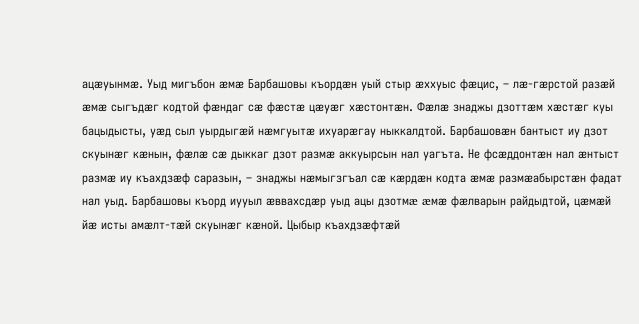ацæуынмæ. Уыд мигъбон æмæ Барбашовы къордæн уый стыр æххуыс фæцис, – лæ-гæрстой разæй æмæ сыгъдæг кодтой фæндаг сæ фæстæ цæуæг хæстонтæн. Фæлæ знаджы дзоттæм хæстæг куы бацыдысты, уæд сыл уырдыгæй нæмгуытæ ихуарæгау ныккалдтой. Барбашовæн бантыст иу дзот скуынæг кæнын, фæлæ сæ дыккаг дзот размæ аккуырсын нал уагъта. Не фсæддонтæн нал æнтыст размæ иу къахдзæф саразын, – знаджы нæмыгзгъал сæ кæрдæн кодта æмæ размæабырстæн фадат нал уыд. Барбашовы къорд иууыл æввахсдæр уыд ацы дзотмæ æмæ фæлварын райдыдтой, цæмæй йæ исты амæлт-тæй скуынæг кæной. Цыбыр къахдзæфтæй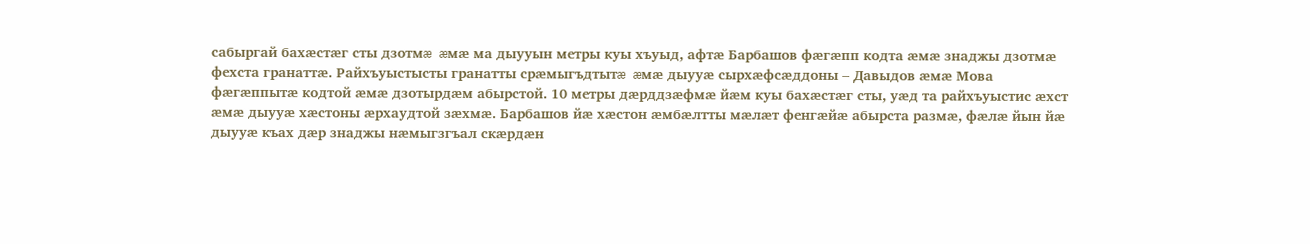сабыргай бахæстæг сты дзотмæ æмæ ма дыууын метры куы хъуыд, афтæ Барбашов фæгæпп кодта æмæ знаджы дзотмæ фехста гранаттæ. Райхъуыстысты гранатты срæмыгъдтытæ æмæ дыууæ сырхæфсæддоны – Давыдов æмæ Мова фæгæппытæ кодтой æмæ дзотырдæм абырстой. 10 метры дæрддзæфмæ йæм куы бахæстæг сты, уæд та райхъуыстис æхст æмæ дыууæ хæстоны æрхаудтой зæхмæ. Барбашов йæ хæстон æмбæлтты мæлæт фенгæйæ абырста размæ, фæлæ йын йæ дыууæ къах дæр знаджы нæмыгзгъал скæрдæн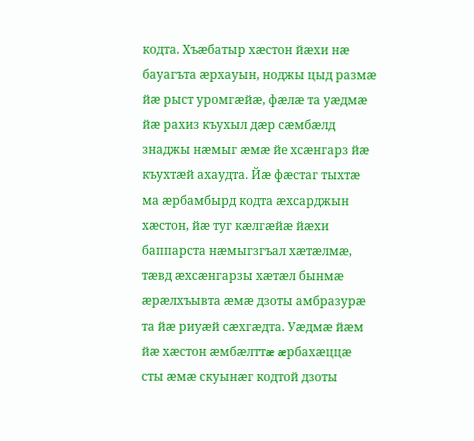кодта. Хъæбатыр хæстон йæхи нæ бауагъта æрхауын, ноджы цыд размæ йæ рыст уромгæйæ, фæлæ та уæдмæ йæ рахиз къухыл дæр сæмбæлд знаджы нæмыг æмæ йе хсæнгарз йæ къухтæй ахаудта. Йæ фæстаг тыхтæ ма æрбамбырд кодта æхсарджын хæстон, йæ туг кæлгæйæ йæхи баппарста нæмыгзгъал хæтæлмæ, тæвд æхсæнгарзы хæтæл бынмæ æрæлхъывта æмæ дзоты амбразурæ та йæ риуæй сæхгæдта. Уæдмæ йæм йæ хæстон æмбæлттæ æрбахæццæ сты æмæ скуынæг кодтой дзоты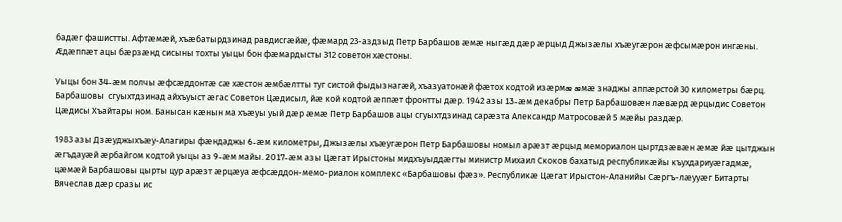бадæг фашистты. Афтæмæй, хъæбатырдзинад равдисгæйæ, фæмард 23-аздзыд Петр Барбашов æмæ ныгæд дæр æрцыд Джызæлы хъæугæрон æфсымæрон ингæны. Æдæппæт ацы бæрзæнд сисыны тохты уыцы бон фæмардысты 312 советон хæстоны.

Уыцы бон 34-æм полчы æфсæддонтæ сæ хæстон æмбæлтты туг систой фыдызнагæй, хъазуатонæй фæтох кодтой изæрмæ æмæ знаджы аппæрстой 30 километры бæрц. Барбашовы  сгуыхтдзинад айхъуыст æгас Советон Цæдисыл, йæ кой кодтой æппæт фронтты дæр. 1942 азы 13-æм декабры Петр Барбашовæн лæвæрд æрцыдис Советон Цæдисы Хъайтары ном. Банысан кæнын ма хъæуы уый дæр æмæ Петр Барбашов ацы сгуыхтдзинад сарæзта Александр Матросовæй 5 мæйы раздæр.

1983 азы Дзæуджыхъæу-Алагиры фæндаджы 6-æм километры, Джызæлы хъæугæрон Петр Барбашовы номыл арæзт æрцыд мемориалон цыртдзæвæн æмæ йæ цытджын æгъдауæй æрбайгом кодтой уыцы аз 9-æм майы. 2017-æм азы Цæгат Ирыстоны мидхъуыддæгты министр Михаил Скоков бахатыд республикæйы къухдариуæгадмæ, цæмæй Барбашовы цырты цур арæзт æрцæуа æфсæддон-мемо-риалон комплекс «Барбашовы фæз». Республикæ Цæгат Ирыстон-Аланийы Сæргъ-лæууæг Битарты Вячеслав дæр сразы ис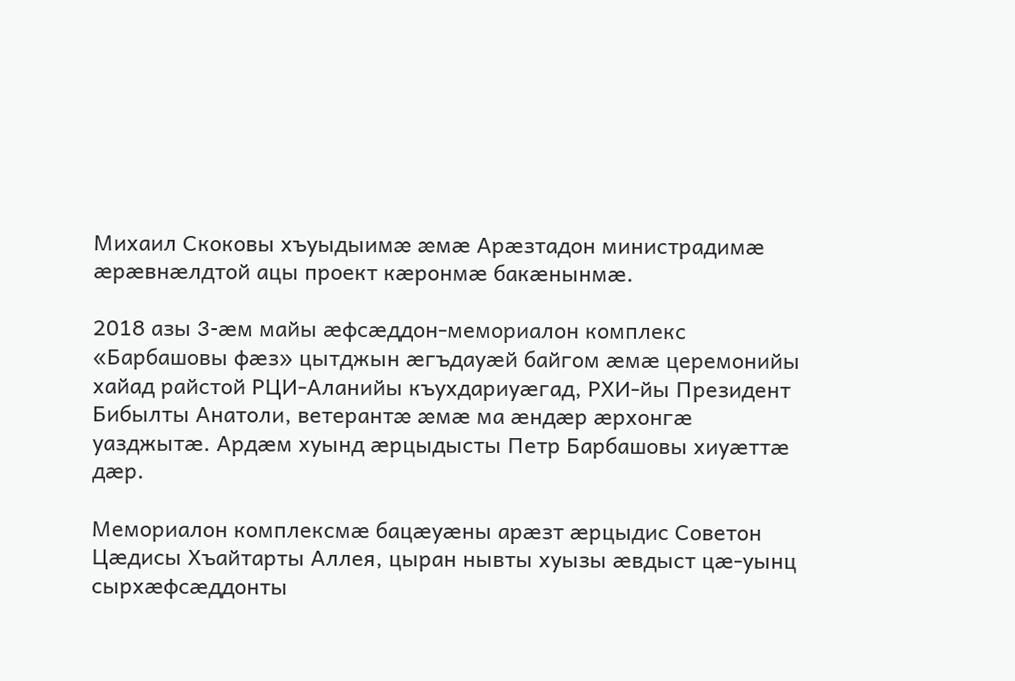Михаил Скоковы хъуыдыимæ æмæ Арæзтадон министрадимæ æрæвнæлдтой ацы проект кæронмæ бакæнынмæ.

2018 азы 3-æм майы æфсæддон-мемориалон комплекс «Барбашовы фæз» цытджын æгъдауæй байгом æмæ церемонийы хайад райстой РЦИ-Аланийы къухдариуæгад, РХИ-йы Президент Бибылты Анатоли, ветерантæ æмæ ма æндæр æрхонгæ уазджытæ. Ардæм хуынд æрцыдысты Петр Барбашовы хиуæттæ дæр.

Мемориалон комплексмæ бацæуæны арæзт æрцыдис Советон Цæдисы Хъайтарты Аллея, цыран нывты хуызы æвдыст цæ-уынц сырхæфсæддонты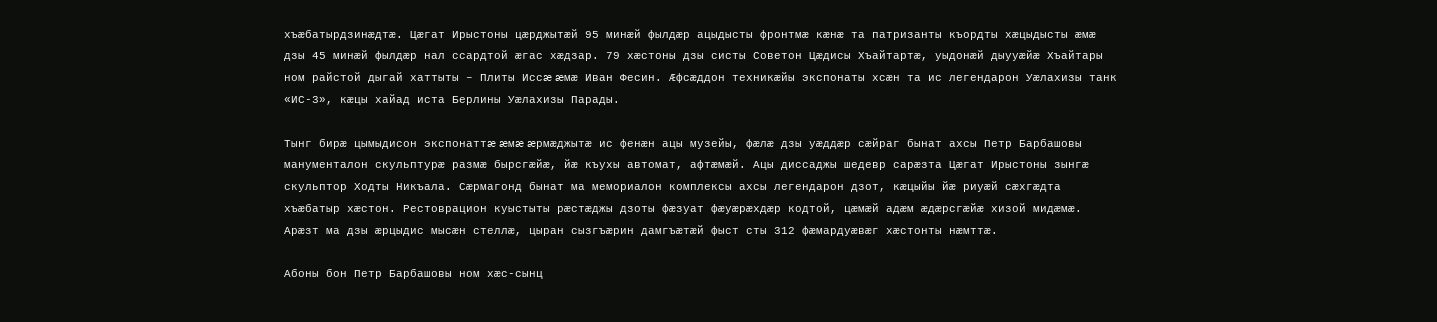хъæбатырдзинæдтæ. Цæгат Ирыстоны цæрджытæй 95 минæй фылдæр ацыдысты фронтмæ кæнæ та патризанты къордты хæцыдысты æмæ дзы 45 минæй фылдæр нал ссардтой æгас хæдзар. 79 хæстоны дзы систы Советон Цæдисы Хъайтартæ, уыдонæй дыууæйæ Хъайтары ном райстой дыгай хаттыты – Плиты Иссæ æмæ Иван Фесин. Æфсæддон техникæйы экспонаты хсæн та ис легендарон Уæлахизы танк «ИС-3», кæцы хайад иста Берлины Уæлахизы Парады.

Тынг бирæ цымыдисон экспонаттæ æмæ æрмæджытæ ис фенæн ацы музейы, фæлæ дзы уæддæр сæйраг бынат ахсы Петр Барбашовы манументалон скульптурæ размæ бырсгæйæ, йæ къухы автомат, афтæмæй. Ацы диссаджы шедевр сарæзта Цæгат Ирыстоны зынгæ скульптор Ходты Никъала. Сæрмагонд бынат ма мемориалон комплексы ахсы легендарон дзот, кæцыйы йæ риуæй сæхгæдта хъæбатыр хæстон. Рестоврацион куыстыты рæстæджы дзоты фæзуат фæуæрæхдæр кодтой, цæмæй адæм æдæрсгæйæ хизой мидæмæ. Арæзт ма дзы æрцыдис мысæн стеллæ, цыран сызгъæрин дамгъæтæй фыст сты 312 фæмардуæвæг хæстонты нæмттæ.

Абоны бон Петр Барбашовы ном хæс-сынц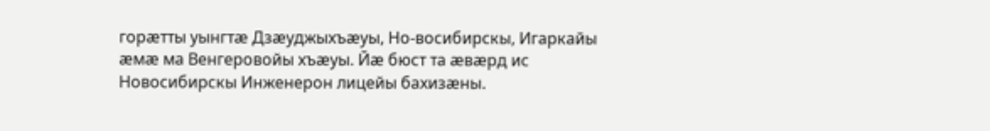горæтты уынгтæ Дзæуджыхъæуы, Но-восибирскы, Игаркайы æмæ ма Венгеровойы хъæуы. Йæ бюст та æвæрд ис Новосибирскы Инженерон лицейы бахизæны.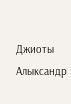Джиоты Алыксандр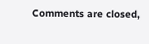Comments are closed,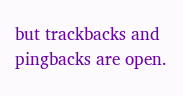but trackbacks and pingbacks are open.